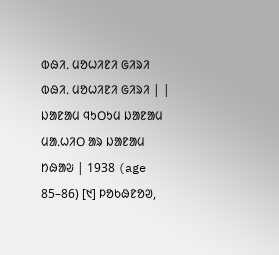ᱵᱷᱤᱹ ᱢᱚᱦᱤᱱᱤ ᱜᱤᱨᱤ
ᱵᱷᱤᱹ ᱢᱚᱦᱤᱱᱤ ᱜᱤᱨᱤ | |
ᱡᱟᱱᱟᱢ ᱧᱩᱛᱩᱢ ᱡᱟᱱᱟᱢ ᱢᱟᱹᱦᱤᱛ ᱟᱨ ᱡᱟᱱᱟᱢ ᱴᱷᱟᱶ | 1938 (age 85–86) [᱑] ᱞᱚᱠᱷᱱᱚᱣ,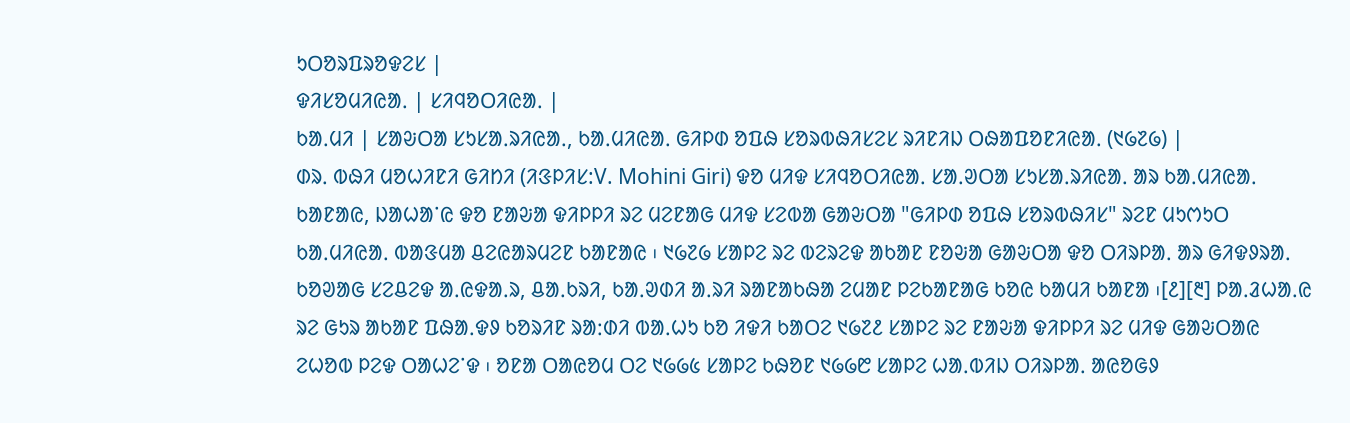ᱩᱛᱚᱨᱯᱨᱚᱫᱮᱥ |
ᱫᱤᱥᱚᱢᱤᱭᱟᱹ | ᱥᱤᱧᱚᱛᱤᱭᱟᱹ |
ᱠᱟᱹᱢᱤ | ᱥᱟᱶᱛᱟ ᱥᱩᱥᱟᱹᱨᱤᱭᱟᱹ, ᱠᱟᱹᱢᱤᱭᱟᱹ ᱜᱤᱞᱰ ᱚᱯᱷ ᱥᱚᱨᱵᱷᱤᱥᱮᱥ ᱨᱤᱱᱤᱡ ᱛᱷᱟᱯᱚᱱᱤᱭᱟᱹ (᱑᱙᱗᱙) |
ᱰᱨᱹ ᱵᱷᱤ ᱢᱚᱦᱤᱱᱤ ᱜᱤᱴᱤ (ᱤᱝᱞᱤᱥ:V. Mohini Giri) ᱫᱚ ᱢᱤᱫ ᱥᱤᱧᱚᱛᱤᱭᱟᱹ ᱥᱟᱹᱣᱛᱟ ᱥᱩᱥᱟᱹᱨᱤᱭᱟᱹ ᱟᱨ ᱠᱟᱹᱢᱤᱭᱟᱹ ᱠᱟᱱᱟᱭ, ᱡᱟᱦᱟᱸᱭ ᱫᱚ ᱱᱟᱶᱟ ᱫᱤᱞᱞᱤ ᱨᱮ ᱢᱮᱱᱟᱜ ᱢᱤᱫ ᱥᱮᱵᱟ ᱜᱟᱶᱛᱟ "ᱜᱤᱞᱰ ᱚᱯᱷ ᱥᱚᱨᱵᱷᱤᱥ" ᱨᱮᱱ ᱢᱩᱬᱩᱛ ᱠᱟᱹᱢᱤᱭᱟᱹ ᱵᱟᱝᱢᱟ ᱪᱮᱭᱟᱨᱢᱮᱱ ᱠᱟᱱᱟᱭ ᱾ ᱑᱙᱗᱙ ᱥᱟᱞᱮ ᱨᱮ ᱵᱮᱨᱮᱫ ᱟᱠᱟᱱ ᱱᱚᱶᱟ ᱜᱟᱶᱛᱟ ᱫᱚ ᱛᱤᱨᱞᱟᱹ ᱟᱨ ᱜᱤᱫᱽᱨᱟᱹ ᱠᱚᱣᱟᱜ ᱥᱮᱪᱮᱫ ᱟᱹᱭᱫᱟᱹᱨ, ᱪᱟᱹᱠᱨᱤ, ᱠᱟᱹᱣᱰᱤ ᱟᱹᱨᱤ ᱨᱟᱱᱟᱠᱷᱟ ᱮᱢᱟᱱ ᱞᱮᱠᱟᱱᱟᱜ ᱠᱚᱭ ᱠᱟᱢᱤ ᱠᱟᱱᱟ ᱾[᱒][᱓] ᱞᱟᱹᱲᱦᱟᱹᱭ ᱨᱮ ᱜᱩᱨ ᱟᱠᱟᱱ ᱯᱷᱟᱹᱫᱽ ᱠᱚᱨᱤᱱ ᱨᱟᱺᱰᱤ ᱵᱟᱹᱦᱩ ᱠᱚ ᱤᱫᱤ ᱠᱟᱛᱮ ᱑᱙᱗᱒ ᱥᱟᱞᱮ ᱨᱮ ᱱᱟᱶᱟ ᱫᱤᱞᱞᱤ ᱨᱮ ᱢᱤᱫ ᱜᱟᱶᱛᱟᱭ ᱮᱦᱚᱵ ᱞᱮᱫ ᱛᱟᱦᱮᱸᱫ ᱾ ᱚᱱᱟ ᱛᱟᱭᱚᱢ ᱛᱮ ᱑᱙᱙᱕ ᱥᱟᱞᱮ ᱠᱷᱚᱱ ᱑᱙᱙᱘ ᱥᱟᱞᱮ ᱦᱟᱹᱵᱤᱡ ᱛᱤᱨᱞᱟᱹ ᱟᱭᱚᱜᱽ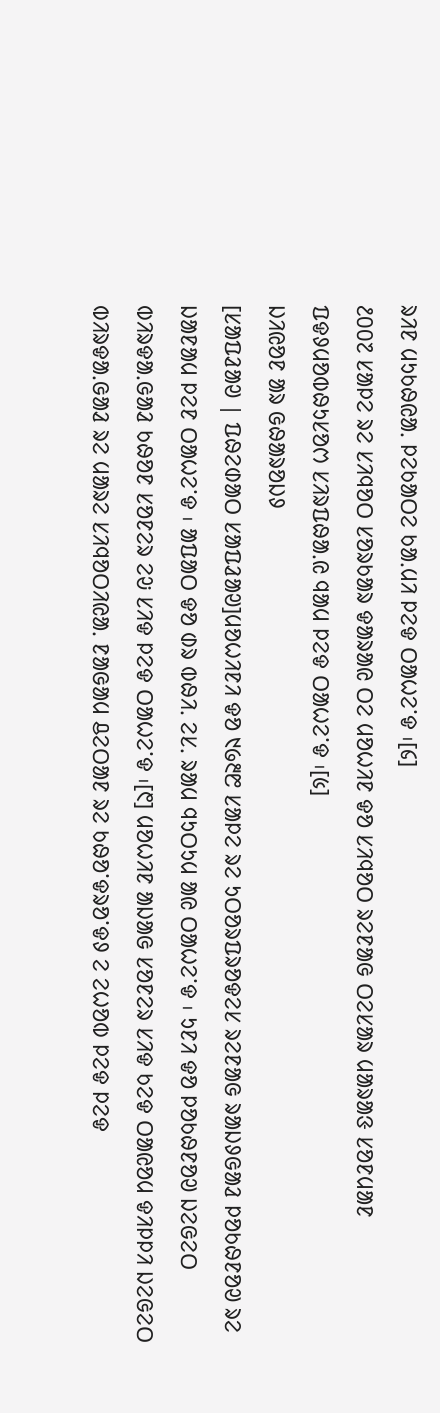ᱨᱤᱱ ᱢᱩᱠᱷᱭᱟᱹ ᱞᱮᱠᱟᱛᱮ ᱠᱟᱹᱢᱤ ᱞᱮᱫ ᱛᱟᱦᱮᱸᱫ ᱾[᱔]
᱒᱐᱐᱗ ᱥᱟᱞᱮ ᱨᱮ ᱥᱤᱧᱚᱛ ᱥᱚᱨᱠᱟᱨ ᱫᱟᱨᱟᱭ ᱛᱮ ᱢᱚᱦᱤᱱ ᱫᱚ ᱥᱤᱧᱚᱛ ᱨᱮᱱᱟᱜ ᱛᱮᱥᱟᱨ ᱢᱟᱨᱟᱝ ᱥᱚᱱᱢᱟᱱ ᱯᱫᱽᱢᱚᱵᱷᱩᱥᱚᱬ ᱥᱤᱨᱯᱷᱟᱹᱭ ᱧᱟᱢ ᱞᱮᱫ ᱛᱟᱦᱮᱸᱫ ᱾[᱕]
ᱡᱤᱭᱚᱱ ᱟᱨ ᱜᱷᱟᱨᱚᱡᱽ
[ᱥᱟᱯᱲᱟᱣ | ᱯᱷᱮᱰᱟᱛ ᱥᱟᱯᱲᱟᱣ]ᱢᱚᱦᱤᱱᱤ ᱫᱚ ᱑᱙᱓᱘ ᱥᱟᱞᱮ ᱨᱮ ᱩᱛᱚᱨᱯᱨᱚᱫᱮᱥ ᱨᱮᱱᱟᱜ ᱨᱟᱡᱽᱜᱟᱲ ᱞᱚᱠᱷᱱᱚᱣ ᱨᱮ ᱡᱟᱱᱟᱢ ᱞᱮᱱ ᱛᱟᱦᱮᱸᱫ ᱾ ᱟᱯᱟᱛ ᱫᱚ ᱰᱨ ᱵᱷᱤᱹ ᱮᱥᱹ ᱨᱟᱢ ᱧᱩᱛᱩᱢ ᱟᱭ ᱛᱟᱦᱮᱸᱫ ᱾ ᱩᱱᱤ ᱫᱚ ᱞᱚᱠᱷᱱᱚᱣ ᱡᱮᱜᱮᱛ ᱵᱤᱨᱫᱟᱹᱜᱟᱲ ᱠᱷᱚᱱ ᱥᱚᱱᱮᱨ ᱮᱶ ᱥᱤᱫ ᱞᱮᱫ ᱛᱟᱦᱮᱸᱫ ᱾[᱖] ᱢᱚᱦᱤᱱ ᱟᱡᱟᱜ ᱥᱚᱱᱮᱨ ᱥᱤᱫ ᱠᱮᱫ ᱛᱟᱭᱚᱢ ᱫᱤᱞᱞᱤ ᱡᱮᱜᱮᱛ ᱵᱤᱨᱫᱟᱹᱜᱟᱲ ᱨᱮ ᱢᱟᱨᱮ ᱥᱤᱧᱚᱛᱤᱭᱟᱹ ᱱᱟᱜᱟᱢ ᱪᱮᱛᱟᱱ ᱨᱮ ᱠᱷᱚᱸᱫᱨᱚᱸᱫᱽ ᱮ ᱮᱦᱚᱵ ᱞᱮᱫ ᱞᱮᱫ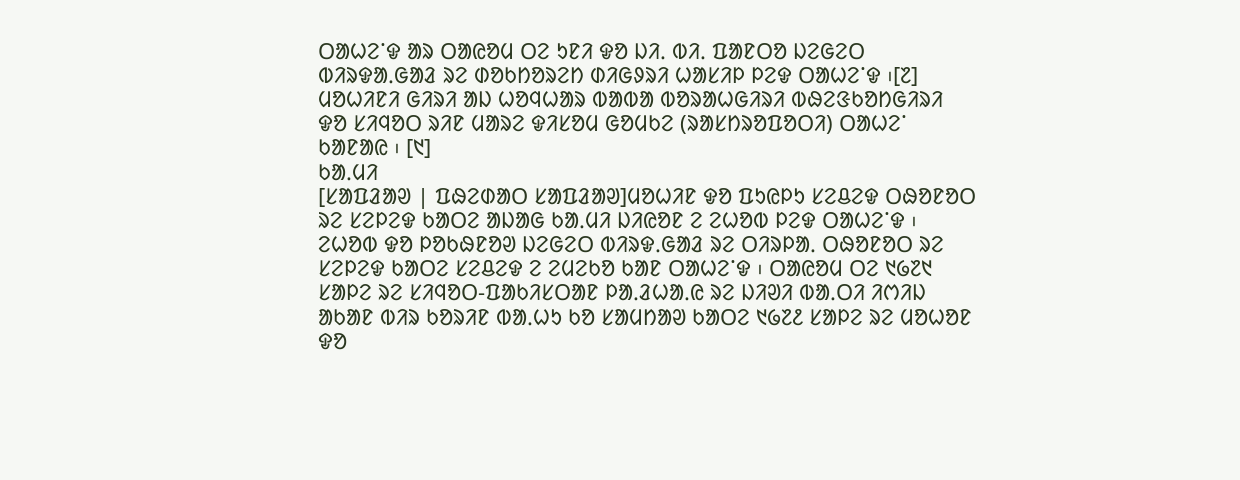ᱛᱟᱦᱮᱸᱫ ᱟᱨ ᱛᱟᱭᱚᱢ ᱛᱮ ᱩᱱᱤ ᱫᱚ ᱡᱤᱹ ᱵᱤᱹ ᱯᱟᱱᱛᱚ ᱡᱮᱜᱮᱛ ᱵᱤᱨᱫᱟᱹᱜᱟᱲ ᱨᱮ ᱰᱚᱠᱴᱚᱨᱮᱴ ᱰᱤᱜᱽᱨᱤ ᱦᱟᱥᱤᱞ ᱞᱮᱫ ᱛᱟᱦᱮᱸᱫ ᱾[᱗]
ᱢᱚᱦᱤᱱᱤ ᱜᱤᱨᱤ ᱟᱡ ᱦᱚᱧᱦᱟᱨ ᱵᱟᱵᱟ ᱵᱚᱨᱟᱦᱜᱤᱨᱤ ᱵᱷᱮᱝᱠᱚᱴᱜᱤᱨᱤ ᱫᱚ ᱥᱤᱧᱚᱛ ᱨᱤᱱ ᱢᱟᱨᱮ ᱫᱤᱥᱚᱢ ᱜᱚᱢᱠᱮ (ᱨᱟᱥᱴᱨᱚᱯᱚᱛᱤ) ᱛᱟᱦᱮᱸ ᱠᱟᱱᱟᱭ ᱾ [᱑]
ᱠᱟᱹᱢᱤ
[ᱥᱟᱯᱲᱟᱣ | ᱯᱷᱮᱰᱟᱛ ᱥᱟᱯᱲᱟᱣ]ᱢᱚᱦᱤᱱ ᱫᱚ ᱯᱩᱭᱞᱩ ᱥᱮᱪᱮᱫ ᱛᱷᱚᱱᱚᱛ ᱨᱮ ᱥᱮᱞᱮᱫ ᱠᱟᱛᱮ ᱟᱡᱟᱜ ᱠᱟᱹᱢᱤ ᱡᱤᱭᱚᱱ ᱮ ᱮᱦᱚᱵ ᱞᱮᱫ ᱛᱟᱦᱮᱸᱫ ᱾ ᱮᱦᱚᱵ ᱫᱚ ᱞᱚᱠᱷᱱᱚᱣ ᱡᱮᱜᱮᱛ ᱵᱤᱨᱫᱹᱜᱟᱲ ᱨᱮ ᱛᱤᱨᱞᱟᱹ ᱛᱷᱚᱱᱚᱛ ᱨᱮ ᱥᱮᱞᱮᱫ ᱠᱟᱛᱮ ᱥᱮᱪᱮᱫ ᱮ ᱮᱢᱮᱠᱚ ᱠᱟᱱ ᱛᱟᱦᱮᱸᱫ ᱾ ᱛᱟᱭᱚᱢ ᱛᱮ ᱑᱙᱗᱑ ᱥᱟᱞᱮ ᱨᱮ ᱥᱤᱧᱚᱛ-ᱯᱟᱠᱤᱥᱛᱟᱱ ᱞᱟᱹᱲᱦᱟᱹᱭ ᱨᱮ ᱡᱤᱣᱤ ᱵᱟᱹᱛᱤ ᱤᱬᱤᱡ ᱟᱠᱟᱱ ᱵᱤᱨ ᱠᱚᱨᱤᱱ ᱵᱟᱹᱦᱩ ᱠᱚ ᱥᱟᱢᱴᱟᱣ ᱠᱟᱛᱮ ᱑᱙᱗᱒ ᱥᱟᱞᱮ ᱨᱮ ᱢᱚᱦᱚᱱ ᱫᱚ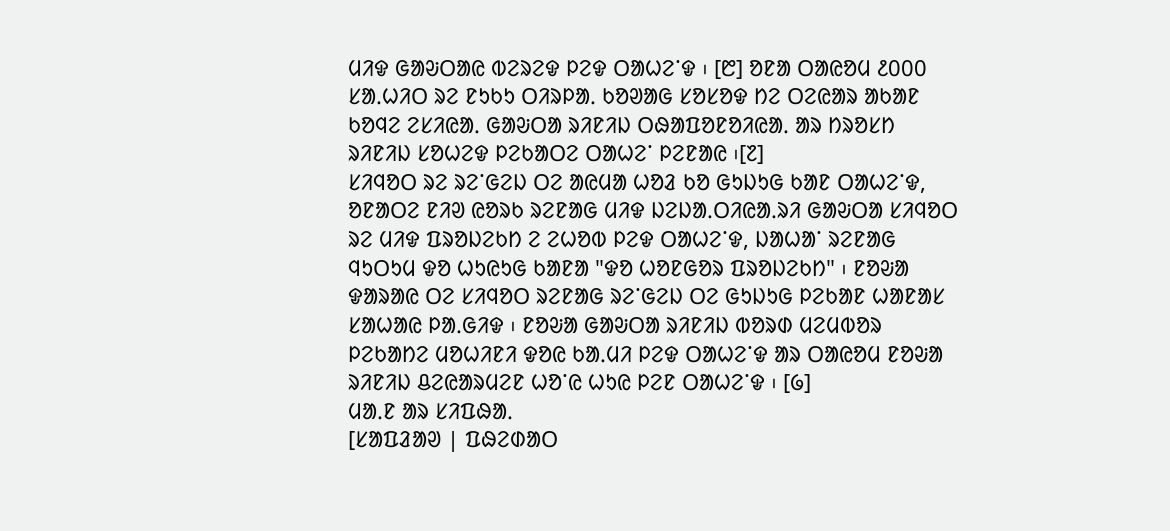ᱢᱤᱫ ᱜᱟᱶᱛᱟᱭ ᱵᱮᱨᱮᱫ ᱞᱮᱫ ᱛᱟᱦᱮᱸᱫ ᱾ [᱘] ᱚᱱᱟ ᱛᱟᱭᱚᱢ ᱒᱐᱐᱐ ᱥᱟᱹᱦᱤᱛ ᱨᱮ ᱱᱩᱠᱩ ᱛᱤᱨᱞᱟᱹ ᱠᱚᱣᱟᱜ ᱥᱚᱥᱚᱫ ᱴᱮ ᱛᱮᱭᱟᱨ ᱟᱠᱟᱱ ᱠᱚᱧᱮ ᱮᱥᱤᱭᱟᱹ ᱜᱟᱶᱛᱟ ᱨᱤᱱᱤᱡ ᱛᱷᱟᱯᱚᱱᱚᱤᱭᱟᱹ ᱟᱨ ᱴᱨᱚᱥᱴ ᱨᱤᱱᱤᱡ ᱥᱚᱦᱮᱫ ᱞᱮᱠᱟᱛᱮ ᱛᱟᱦᱮᱸ ᱞᱮᱱᱟᱭ ᱾[᱗]
ᱥᱤᱧᱚᱛ ᱨᱮ ᱨᱮᱸᱜᱮᱡ ᱛᱮ ᱟᱭᱢᱟ ᱦᱚᱲ ᱠᱚ ᱜᱩᱡᱩᱜ ᱠᱟᱱ ᱛᱟᱦᱮᱸᱫ, ᱚᱱᱟᱛᱮ ᱱᱤᱣ ᱭᱚᱨᱠ ᱨᱮᱱᱟᱜ ᱢᱤᱫ ᱡᱮᱡᱟᱹᱛᱤᱭᱟᱹᱨᱤ ᱜᱟᱶᱛᱟ ᱥᱤᱧᱚᱛ ᱨᱮ ᱢᱤᱫ ᱯᱨᱚᱡᱮᱠᱴ ᱮ ᱮᱦᱚᱵ ᱞᱮᱫ ᱛᱟᱦᱮᱸᱫ, ᱡᱟᱦᱟᱸ ᱨᱮᱱᱟᱜ ᱧᱩᱛᱩᱢ ᱫᱚ ᱦᱩᱭᱩᱜ ᱠᱟᱱᱟ "ᱫᱚ ᱦᱚᱱᱜᱚᱨ ᱯᱨᱚᱡᱮᱠᱴ" ᱾ ᱱᱚᱶᱟ ᱫᱟᱨᱟᱭ ᱛᱮ ᱥᱤᱧᱚᱛ ᱨᱮᱱᱟᱜ ᱨᱮᱸᱜᱮᱡ ᱛᱮ ᱜᱩᱡᱩᱜ ᱞᱮᱠᱟᱱ ᱦᱟᱱᱟᱥ ᱥᱟᱦᱟᱭ ᱞᱟᱹᱜᱤᱫ ᱾ ᱱᱚᱶᱟ ᱜᱟᱶᱛᱟ ᱨᱤᱱᱤᱡ ᱵᱚᱨᱰ ᱢᱮᱢᱵᱚᱨ ᱞᱮᱠᱟᱴᱮ ᱢᱚᱦᱤᱱᱤ ᱫᱚᱭ ᱠᱟᱹᱢᱤ ᱞᱮᱫ ᱛᱟᱦᱮᱸᱫ ᱟᱨ ᱛᱟᱭᱚᱢ ᱱᱚᱶᱟ ᱨᱤᱱᱤᱡ ᱪᱮᱭᱟᱨᱢᱮᱱ ᱦᱚᱸᱭ ᱦᱩᱭ ᱞᱮᱱ ᱛᱟᱦᱮᱸᱫ ᱾ [᱙]
ᱢᱟᱹᱱ ᱟᱨ ᱥᱤᱯᱷᱟᱹ
[ᱥᱟᱯᱲᱟᱣ | ᱯᱷᱮᱰᱟᱛ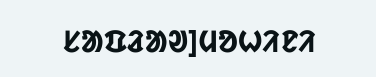ᱥᱟᱯᱲᱟᱣ]ᱢᱚᱦᱤᱱᱤ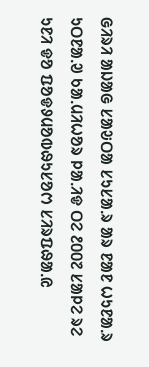ᱜᱤᱨᱤ ᱟᱡᱟᱜ ᱥᱟᱶᱛᱟ ᱥᱩᱥᱟᱹᱨ ᱟᱨ ᱱᱟᱱ ᱦᱩᱱᱟᱹᱨ ᱩᱛᱱᱟᱹᱣ ᱠᱟᱹᱢᱤᱦᱚᱨ ᱞᱟᱹᱤᱫ ᱛᱮ ᱒᱐᱐᱗ ᱥᱟᱞᱮ ᱨᱮ ᱩᱱᱤ ᱫᱚ ᱯᱚᱫᱽᱢᱚᱵᱷᱩᱥᱚᱬ ᱥᱤᱨᱯᱷᱟᱹᱭ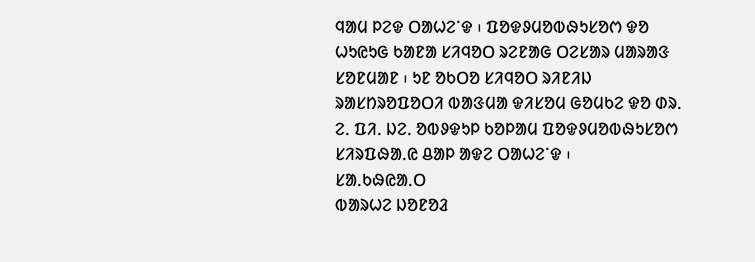ᱧᱟᱢ ᱞᱮᱫ ᱛᱟᱦᱮᱸᱫ ᱾ ᱯᱚᱫᱽᱢᱚᱵᱷᱩᱥᱚᱬ ᱫᱚ ᱦᱩᱭᱩᱜ ᱠᱟᱱᱟ ᱥᱤᱧᱚᱛ ᱨᱮᱱᱟᱜ ᱛᱮᱥᱟᱨ ᱢᱟᱨᱟᱝ ᱥᱚᱱᱢᱟᱱ ᱾ ᱩᱱ ᱚᱠᱛᱚ ᱥᱤᱧᱚᱛ ᱨᱤᱱᱤᱡ ᱨᱟᱥᱴᱨᱚᱯᱚᱛᱤ ᱵᱟᱝᱢᱟ ᱫᱤᱥᱚᱢ ᱜᱚᱢᱠᱮ ᱫᱚ ᱰᱨᱹ ᱮᱹ ᱯᱤᱹ ᱡᱮᱹ ᱚᱵᱽᱫᱩᱞ ᱠᱚᱞᱟᱢ ᱯᱚᱫᱽᱢᱚᱵᱷᱩᱥᱚᱬ ᱥᱤᱨᱯᱷᱟᱹᱭ ᱪᱟᱞ ᱟᱫᱮ ᱛᱟᱦᱮᱸᱫ ᱾
ᱥᱟᱹᱠᱷᱭᱟᱹᱛ
ᱵᱟᱨᱦᱮ ᱡᱚᱱᱚᱲ